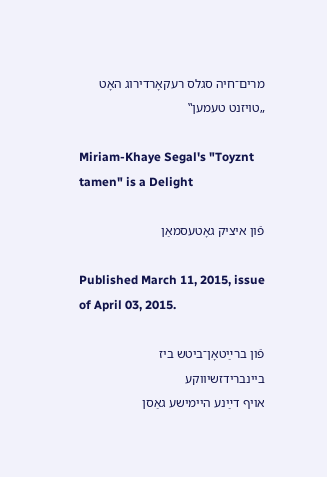מרים־חיה סגלס רעקאָרדירוג האָט „טויזנט טעמען‟

Miriam-Khaye Segal's "Toyznt tamen" is a Delight

פֿון איציק גאָטעסמאַן

Published March 11, 2015, issue of April 03, 2015.

פֿון ברײַטאָן־ביטש ביז
ביינברידזשיווקע
אויף דײַנע היימישע גאַסן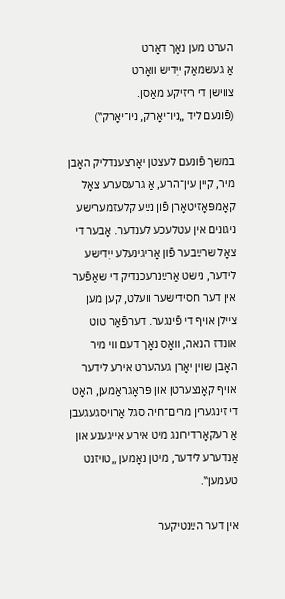הערט מען נאָך דאָרט
אַ געשמאַק ייִדיש וואָרט
צווישן די ריזיקע מאַסן.
(פֿונעם ליד „ניו־יאָרק, ניו־יאָרק‟)

במשך פֿונעם לעצטן יאָרצענדליק האָבן מיר, קיין עין־הרע, אַ גרעסערע צאָל קאָמפּאָזיטאָרן פֿון נײַע קלעזמערישע ניגונים אין עטלעכע לענדער. אָבער די צאָל שרײַבער פֿון אָריגינעלע ייִדישע לידער, נישט אַרײַנרעכנדיק די שאַפֿער אין דער חסידישער וועלט, קען מען ציילן אויף די פֿינגער. דערפֿאַר טוט אונדז הנאה, וואָס נאָך דעם ווי מיר האָבן שוין יאָרן געהערט אירע לידער אויף קאָנצערטן און פּראָגראַמען, האָט די זינגערין מרים־חיה סגל אַרויסגעגעבן אַ רעקאָרדירונג מיט אירע אייגענע און אַנדערע לידער, מיטן נאָמען „טויזנט טעמען‟.

אין דער הײַנטיקער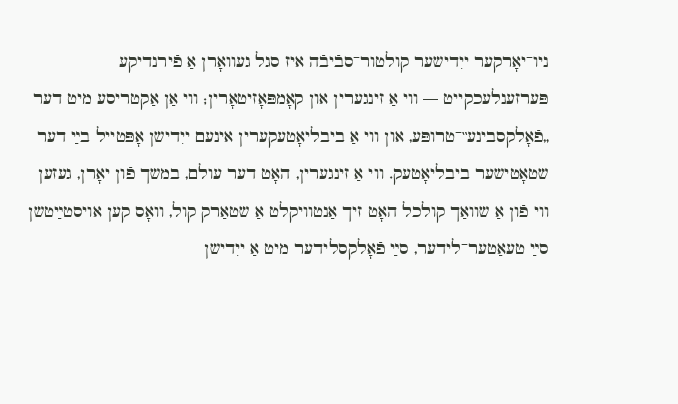ניו־יאָרקער ייִדישער קולטור־סבֿיבֿה איז סגל געוואָרן אַ פֿירנדיקע פּערזענלעכקייט — ווי אַ זינגערין און קאָמפּאָזיטאָרין; ווי אַן אַקטריסע מיט דער „פֿאָלקסבינע‟־טרופּע, און ווי אַ ביבליאָטעקערין אינעם ייִדישן אָפּטייל בײַ דער שטאָטישער ביבליאָטעק. ווי אַ זינגערין, האָט דער עולם, במשך פֿון יאָרן, געזען ווי פֿון אַ שוואַך קולכל האָט זיך אַנטוויקלט אַ שטאַרק קול, וואָס קען אויסטײַטשן סײַ טעאַטער־לידער, סײַ פֿאָלקסלידער מיט אַ ייִדישן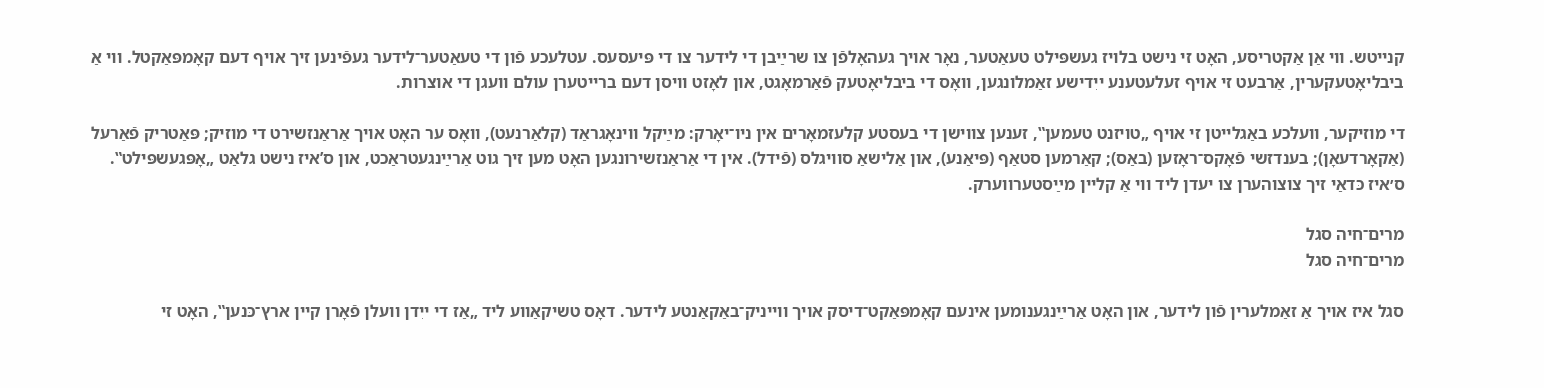קנייטש. ווי אַן אַקטריסע, האָט זי נישט בלויז געשפּילט טעאַטער, נאָר אויך געהאָלפֿן צו שרײַבן די לידער צו די פּיעסעס. עטלעכע פֿון די טעאַטער־לידער געפֿינען זיך אויף דעם קאָמפּאַקטל. ווי אַ ביבליאָטעקערין, אַרבעט זי אויף זעלעטענע ייִדישע זאַמלונגען, וואָס די ביבליאָטעק פֿאַרמאָגט, און לאָזט וויסן דעם ברייטערן עולם וועגן די אוצרות.

די מוזיקער, וועלכע באַגלייטן זי אויף „טויזנט טעמען‟, זענען צווישן די בעסטע קלעזמאָרים אין ניו־יאָרק: מײַקל ווינאָגראַד (קלאַרנעט), וואָס ער האָט אויך אַראַנזשירט די מוזיק; פּאַטריק פֿאַרעל (אַקאָרדעאָן); בענדזשי פֿאָקס־ראָזען (באַס); קאַרמען סטאַף (פּיאַנע), און אַלישאַ סוויגלס (פֿידל). אין די אַראַנזשירונגען האָט מען זיך גוט אַרײַנגעטראַכט, און ס’איז נישט גלאַט „אָפּגעשפּילט‟. ס׳איז כּדאַי זיך צוצוהערן צו יעדן ליד ווי אַ קליין מײַסטערווערק.

מרים־חיה סגל
מרים־חיה סגל

סגל איז אויך אַ זאַמלערין פֿון לידער, און האָט אַרײַנגענומען אינעם קאָמפּאַקט־דיסק אויך ווייניק־באַקאַנטע לידער. דאָס טשיקאַווע ליד „אַז די ייִדן וועלן פֿאָרן קיין ארץ־כּנען‟, האָט זי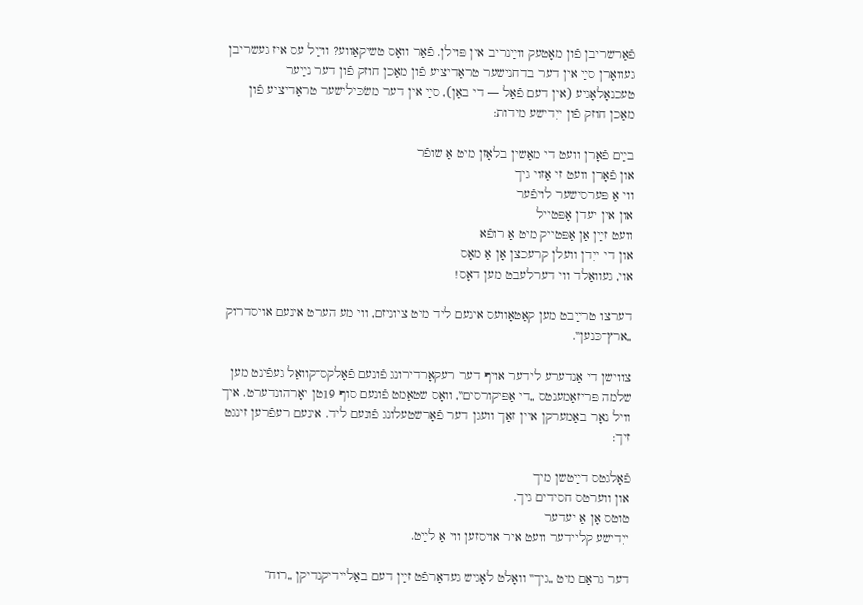פֿאַרשריבן פֿון מאָטעק ווײַנריב אין פּוילן. פֿאַר וואָס טשיקאַווע? ווײַל עס איז געשריבן געוואָרן סײַ אין דער בדחנישער טראַדיציע פֿון מאַכן חוזק פֿון דער נײַער טעכנאָלאָגיע (אין דעם פֿאַל — די באַן), סײַ אין דער משׂכּילישער טראַדיציע פֿון מאַכן חוזק פֿון ייִדישע מידות:

בײַם פֿאָרן וועט די מאַשין בלאָזן מיט אַ שופֿר
און פֿאָרן וועט זי אַזוי גיך
ווי אַ פּערסישער לויפֿער
און אין יעדן אָפּטייל
וועט זײַן אַן אַפּטייק מיט אַ רופֿא
און די ייִדן וועלן קרעכצן אָן אַ מאָס
אוי, געוואַלד ווי דערלעבט מען דאָס!

דערצו טרײַבט מען קאַטאָוועס אינעם ליד מיט ציוניזם, ווי מע הערט אינעם אויסדרוק „ארץ־כּנען‟.

צווישן די אַנדערע לידער אויף דער רעקאָרדירונג פֿונעם פֿאָלקס־קוואַל געפֿינט מען שלמה פּריזאַמענטס „די אַפּיקורסים‟, וואָס שטאַמט פֿונעם סוף 19טן יאָרהונדערט. איך וויל נאָר באַמערקן איין זאַך וועגן דער פֿאָרשטעלונג פֿונעם ליד. אינעם רעפֿרען זינגט זיך:

פֿאָלגטס דײַטשן מיך
און ווערטס חסידים גיך.
טוטס אָן אַ יעדער
ייִדישע קליידער וועט איר אויסזען ווי אַ לײַט.

דער גראַם מיט „גיך‟ וואָלט לאָגיש געדאַרפֿט זײַן דעם באַליידיקנדיקן „רוח”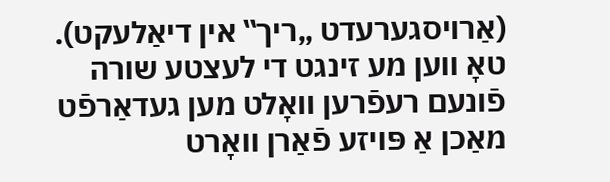(אַרויסגערעדט „ריך‟ אין דיאַלעקט). טאָ ווען מע זינגט די לעצטע שורה פֿונעם רעפֿרען וואָלט מען געדאַרפֿט מאַכן אַ פּויזע פֿאַרן וואָרט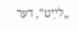„לײַט‟, דער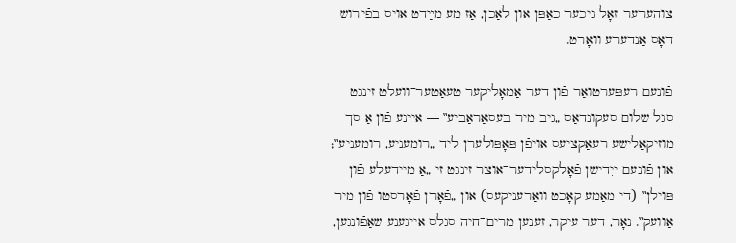צוהערער זאָל גיכער כאַפּן און לאַכן, אַז מע מײַדט אויס בפֿירוש דאָס אַנדערע וואָרט.

פֿונעם רעפּערטואַר פֿון דער אַמאָליקער טעאַטער־וועלט זינגט סגל שלום סעקונדאַס „גיב מיר בעסאַראַביע‟ — איינע פֿון אַ סך מוזיקאַלישע רעאַקציעס אויפֿן פּאָפּולערן ליד „רומעניע, רומעניע‟; און פֿונעם ייִדישן פֿאָלקסלידער־אוצר זינגט זי „אַ מיידעלע פֿון פּוילן‟ (די מאַמע קאָכט וואַרעניקעס) און „פֿאָרן פֿאָרסטו פֿון מיר אַוועק‟. נאָר, דער עיקר, זענען מרים־חיה סגלס אייגענע שאַפֿונגען,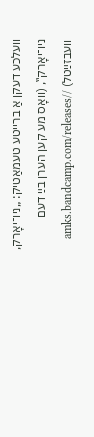וועלכע דעקן אַ ברייטע טעמאַטיק: „ניו־יאָרק, ניו־יאָרק‟, (וואָס מע קען הערן בײַ דעם וועבזײַטל) //amks.bandcamp.com/releases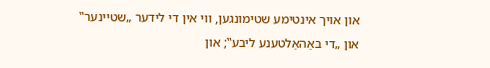און אויך אינטימע שטימונגען, ווי אין די לידער „שטיינער‟ און „די באַהאַלטענע ליבע‟; און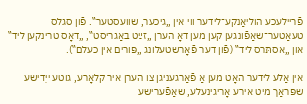פֿריילעכע הוליאַנקע־לידער ווי אין „גיכער, שוועסטער‟. פֿון סגלס טעאַטער־שאַפֿונגען קען מען דאָ הערן „זײַט באַגריסט‟, „דאָס טרינקען ליד‟ און „אסתּרס ליד‟ (פֿון דער פֿאָרשטעלונג „פּורים אין כעלם‟).

אין אַלע לידער האָט מען אַ פֿאַרגעניגן צו הערן איר קלאָרע, גוטע ייִדישע שפּראַך מיט אירע אָריגינעלע, שאַפֿערישע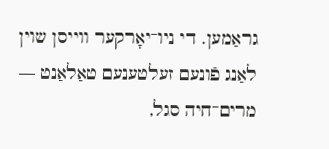גראַמען. די ניו־יאָרקער ווייסן שוין לאַנג פֿונעם זעלטענעם טאַלאַנט — מרים־חיה סגל,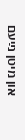און מיטן נײַעם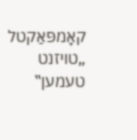קאָמפּאַקטל „טויזנט טעמען‟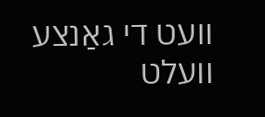וועט די גאַנצע וועלט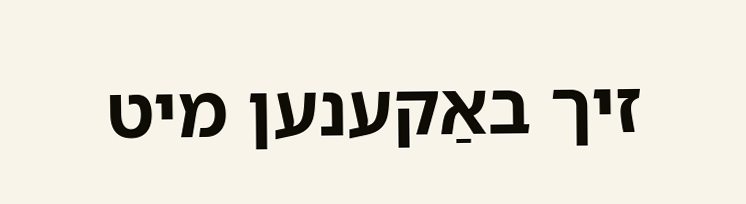זיך באַקענען מיט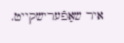איר שאַפֿערישקייט.